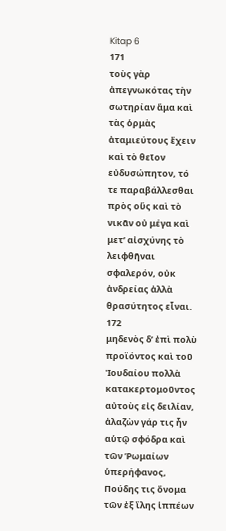Kitap 6
171
τοὺς γὰρ ἀπεγνωκότας τὴν σωτηρίαν ἅμα καὶ τὰς ὁρμὰς ἀταμιεύτους ἔχειν καὶ τὸ θεῖον εὐδυσώπητον, τό τε παραβάλλεσθαι πρὸς οὓς καὶ τὸ νικᾶν οὐ μέγα καὶ μετʼ αἰσχύνης τὸ λειφθῆναι σφαλερόν, οὐκ ἀνδρείας ἀλλὰ θρασύτητος εἶναι.
172
μηδενὸς δʼ ἐπὶ πολὺ προϊόντος καὶ τοῦ Ἰουδαίου πολλὰ κατακερτομοῦντος αὐτοὺς εἰς δειλίαν, ἀλαζὼν γάρ τις ἦν αὑτῷ σφόδρα καὶ τῶν Ῥωμαίων ὑπερήφανος, Πούδης τις ὄνομα τῶν ἐξ ἴλης ἱππέων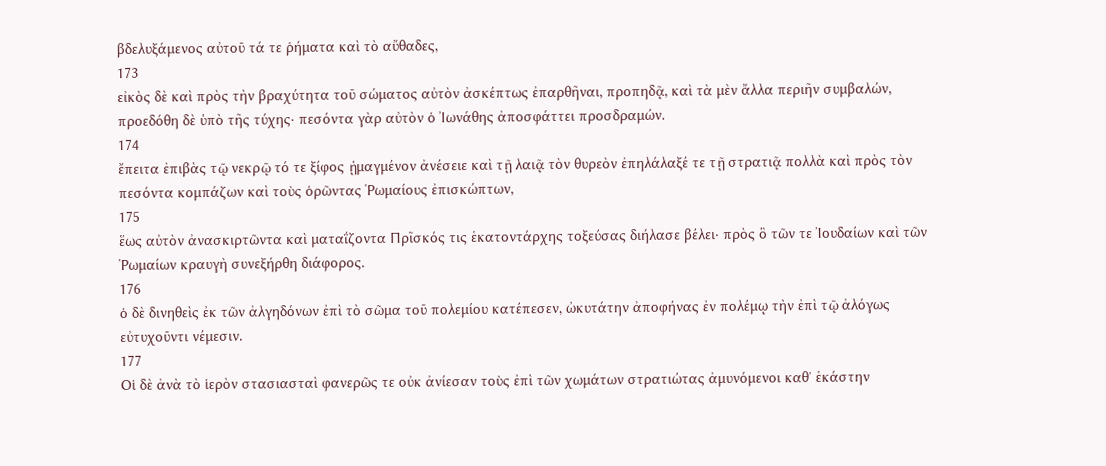βδελυξάμενος αὐτοῦ τά τε ῥήματα καὶ τὸ αὔθαδες,
173
εἰκὸς δὲ καὶ πρὸς τὴν βραχύτητα τοῦ σώματος αὐτὸν ἀσκέπτως ἐπαρθῆναι, προπηδᾷ, καὶ τὰ μὲν ἄλλα περιῆν συμβαλών, προεδόθη δὲ ὑπὸ τῆς τύχης· πεσόντα γὰρ αὐτὸν ὁ Ἰωνάθης ἀποσφάττει προσδραμών.
174
ἔπειτα ἐπιβὰς τῷ νεκρῷ τό τε ξίφος ᾑμαγμένον ἀνέσειε καὶ τῇ λαιᾷ τὸν θυρεὸν ἐπηλάλαξέ τε τῇ στρατιᾷ πολλὰ καὶ πρὸς τὸν πεσόντα κομπάζων καὶ τοὺς ὁρῶντας Ῥωμαίους ἐπισκώπτων,
175
ἕως αὐτὸν ἀνασκιρτῶντα καὶ ματαΐζοντα Πρῖσκός τις ἑκατοντάρχης τοξεύσας διήλασε βέλει· πρὸς ὃ τῶν τε Ἰουδαίων καὶ τῶν Ῥωμαίων κραυγὴ συνεξήρθη διάφορος.
176
ὁ δὲ δινηθεὶς ἐκ τῶν ἀλγηδόνων ἐπὶ τὸ σῶμα τοῦ πολεμίου κατέπεσεν, ὠκυτάτην ἀποφήνας ἐν πολέμῳ τὴν ἐπὶ τῷ ἀλόγως εὐτυχοῦντι νέμεσιν.
177
Οἱ δὲ ἀνὰ τὸ ἱερὸν στασιασταὶ φανερῶς τε οὐκ ἀνίεσαν τοὺς ἐπὶ τῶν χωμάτων στρατιώτας ἀμυνόμενοι καθʼ ἑκάστην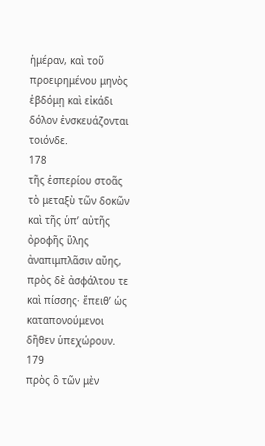ἡμέραν, καὶ τοῦ προειρημένου μηνὸς ἑβδόμῃ καὶ εἰκάδι δόλον ἐνσκευάζονται τοιόνδε.
178
τῆς ἑσπερίου στοᾶς τὸ μεταξὺ τῶν δοκῶν καὶ τῆς ὑπʼ αὐτῆς ὀροφῆς ὕλης ἀναπιμπλᾶσιν αὔης, πρὸς δὲ ἀσφάλτου τε καὶ πίσσης· ἔπειθʼ ὡς καταπονούμενοι δῆθεν ὑπεχώρουν.
179
πρὸς ὃ τῶν μὲν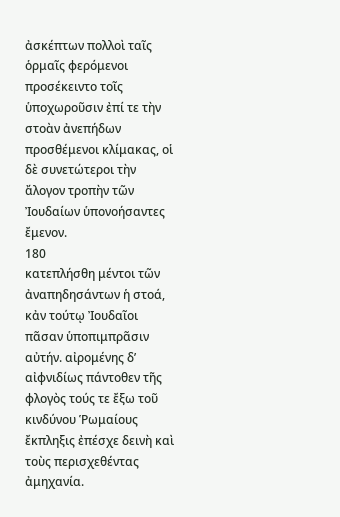ἀσκέπτων πολλοὶ ταῖς ὁρμαῖς φερόμενοι προσέκειντο τοῖς ὑποχωροῦσιν ἐπί τε τὴν στοὰν ἀνεπήδων προσθέμενοι κλίμακας, οἱ δὲ συνετώτεροι τὴν ἄλογον τροπὴν τῶν Ἰουδαίων ὑπονοήσαντες ἔμενον.
180
κατεπλήσθη μέντοι τῶν ἀναπηδησάντων ἡ στοά, κἀν τούτῳ Ἰουδαῖοι πᾶσαν ὑποπιμπρᾶσιν αὐτήν. αἰρομένης δʼ αἰφνιδίως πάντοθεν τῆς φλογὸς τούς τε ἔξω τοῦ κινδύνου Ῥωμαίους ἔκπληξις ἐπέσχε δεινὴ καὶ τοὺς περισχεθέντας ἀμηχανία.